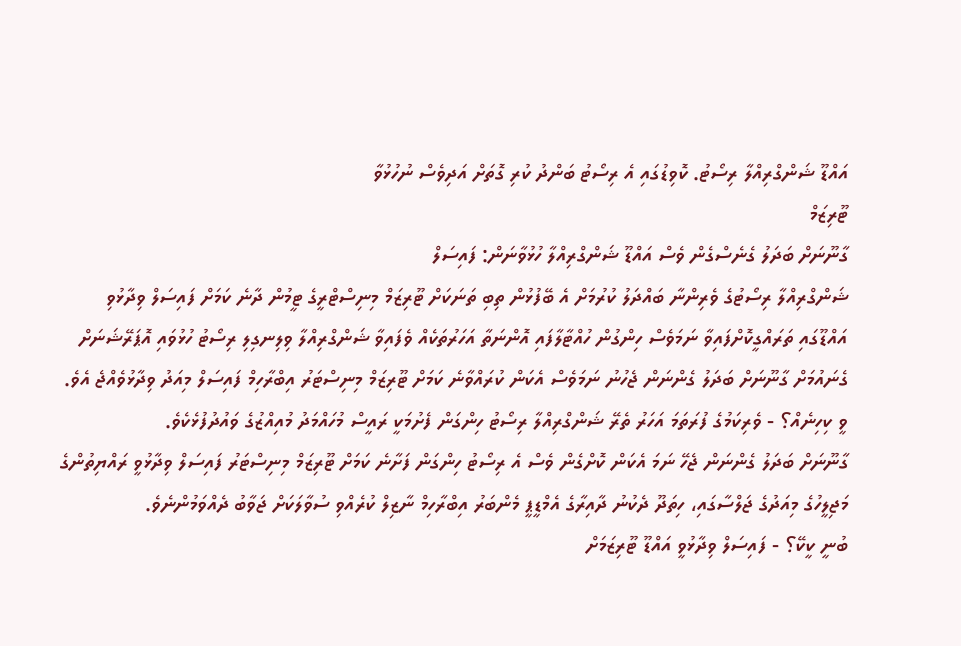އައްޑޫ ޝަންގްރިއްލާ ރިސޯޓު. ކޮވިޑުގައި އެ ރިސޯޓު ބަންދު ކުރި ގޮތަށް އަދިވެސް ނުހުޅުވާ
ޓޫރިޒަމް
ގާނޫނަށް ބަދަލު ގެނެސްގެން ވެސް އައްޑޫ ޝަންގްރިއްލާ ހުޅުވާނަން: ފައިސަލް
ޝަންގްރިއްލާ ރިސޯޓުގެ ވެރިންނާ ބައްދަލު ކުރުމަށް އެ ބޭފުޅުން ތިބި ތަނަކަށް ޓޫރިޒަމް މިނިސްޓްރީގެ ޓީމުން ދާނެ ކަމަށް ފައިސަލް ވިދާޅުވި
އައްޑޫގައި ތަރައްގީކޮށްފައިވާ ނަމަވެސް ހިންގުން ހުއްޓާލާފައި އޮންނަތާ އަހަރުތަކެއް ވެފައިވާ ޝަންގްރިއްލާ ވިލިނގިލި ރިސޯޓު ހުޅުވައި އޮޕަރޭޝަނަށް ގެނައުމަށް ގާނޫނަށް ބަދަލު ގެންނަން ޖެހުނު ނަމަވެސް އެކަން ކުރައްވާނެ ކަމަށް ޓޫރިޒަމް މިނިސްޓަރު އިބްރާހިމް ފައިސަލް މިއަދު ވިދާޅުވެއްޖެ އެވެ.
ވީ ކިހިނެއް؟ - ވެރިކަމުގެ ފުރަތަމަ އަހަރު ތެރޭ ޝަންގްރިއްލާ ރިސޯޓު ހިންގަން ފެށުމަކީ ރައީސް މުހައްމަދު މުއިއްޒުގެ ވައުދުފުޅެކެވެ.
ގާނޫނަށް ބަދަލު ގެންނަން ޖެހޭ ނަމަ އެކަން ކޮށްގެން ވެސް އެ ރިސޯޓު ހިންގަން ފަށާނެ ކަމަށް ޓޫރިޒަމް މިނިސްޓަރު ފައިސަލް ވިދާޅުވީ ރައްޔިތުންގެ މަޖިލީހުގެ މިއަދުގެ ޖަލްސާގައި، ހިތަދޫ ދެކުނު ދާއިރާގެ އެމްޑީޕީ މެންބަރު އިބްރާހިމް ނާޒިލް ކުރެއްވި ސުވާލަކަށް ޖަވާބު ދެއްވަމުންނެވެ.
ބުނީ ކީކޭ؟ - ފައިސަލް ވިދާޅުވީ އައްޑޫ ޓޫރިޒަމަށް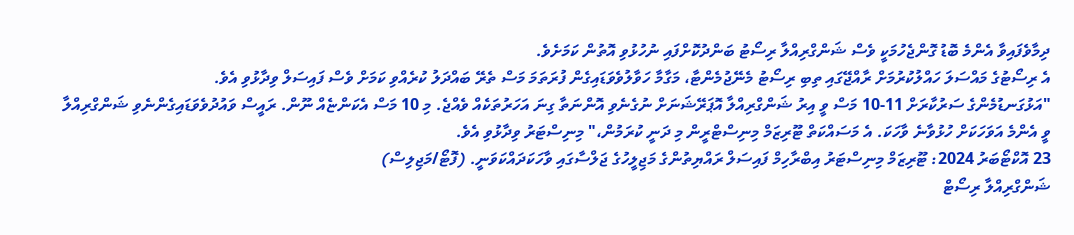ދިމާވެފައިވާ އެންމެ ބޮޑު ގޮންޖެހުމަކީ ވެސް ޝަންގްރިއްލާ ރިސޯޓު ބަންދުކޮށްފައި ނުހުޅުވި އޮތުން ކަމަށެވެ.
އެ ރިސޯޓުގެ މައްސަލަ ހައްލުކުރުމަށް ރާއްޖޭގައި ތިބި ރިސޯޓު މެނޭޖުމެންޓާ، މަގާމާ ހަވާލުވެވަޑައިގެން ފުރަތަމަ މަސް ތެރޭ ބައްދަލު ކުރެއްވި ކަމަށް ވެސް ފައިސަލް ވިދާޅުވި އެވެ.
"އަޅުގަނޑުމެންގެ ސަރުކާރަށް 11-10 މަސް ވީ އިރު ޝަންގްރިއްލާ އޮޕަރޭޝަނަށް ނުގެނެވި އޮންނަތާ ގިނަ އަހަރުތަކެއް ވެއްޖެ. މި 10 މަސް އެކަންޏެއް ނޫން. ރައީސް ވައުދުވެވަޑައިގެންނެވި ޝަންގްރިއްލާ ވީ އެންމެ އަވަހަކަށް ހުޅުވާނެ ވާހަކަ. އެ މަސައްކަތް ޓޫރިޒަމް މިނިސްޓްރީން މި ދަނީ ކުރަމުން،" މިނިސްޓަރު ވިދާޅުވި އެވެ.
23 އޮކްޓޯބަރު 2024: ޓޫރިޒަމް މިނިސްޓަރު އިބްރާހިމް ފައިސަލް ރައްޔިތުންގެ މަޖިލީހުގެ ޖަލްސާގައި ވާހަކަދައްކަވަނީ. (ފޮޓޯ/މަޖިލިސް)
ޝަންގްރިއްލާ ރިސޯޓް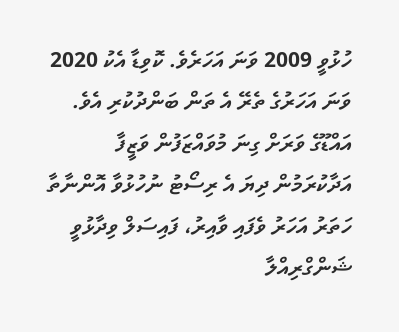ހުޅުވީ 2009 ވަނަ އަހަރެވެ. ކޮވިޑާ އެކު 2020 ވަނަ އަހަރުގެ ތެރޭ އެ ތަން ބަންދުކުރި އެވެ.
އައްޑޫގެ ވަރަށް ގިނަ މުވައްޒަފުން ވަޒީފާ އަދާކުރަމުން ދިޔަ އެ ރިސޯޓު ނުހުޅުވާ އޮންނާތާ ހަތަރު އަހަރު ވެފައި ވާއިރު، ފައިސަލް ވިދާޅުވީ ޝަންގްރިއްލާ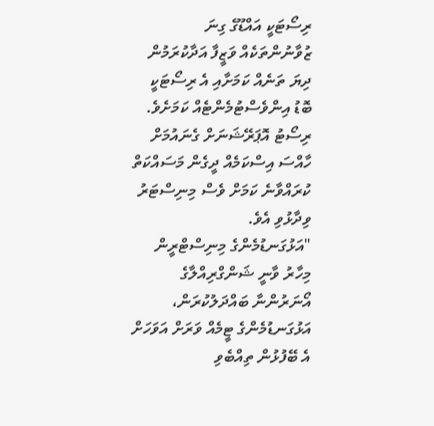ރިސޯޓަކީ އައްޑޫގެ ގިނަ ޒުވާނުންތަކެއް ވަޒީފާ އަދާކުރަމުން ދިޔަ ތަނެއް ކަމަށާއި އެ ރިސޯޓަކީ ބޮޑު އިންވެސްޓުމެންޓެއް ކަމަށެވެ.
ރިސޯޓު އޮޕަރޭޝަނަށް ގެނައުމަށް ހާއްސަ އިސްކަމެއް ދީގެން މަސައްކަތް ކުރައްވާނެ ކަމަށް ވެސް މިނިސްޓަރު ވިދާޅުވި އެވެ.
"އަޅުގަނޑުމެންގެ މިނިސްޓްރީން މިހާރު ވާނީ ޝަންގްރިއްލާގެ އޯނަރުންނާ ބައްދަލުކުރަން، އަޅުގަނޑުމެންގެ ޓީމެއް ވަރަށް އަވަހަށް އެ ބޭފުޅުން ތިއްބެވި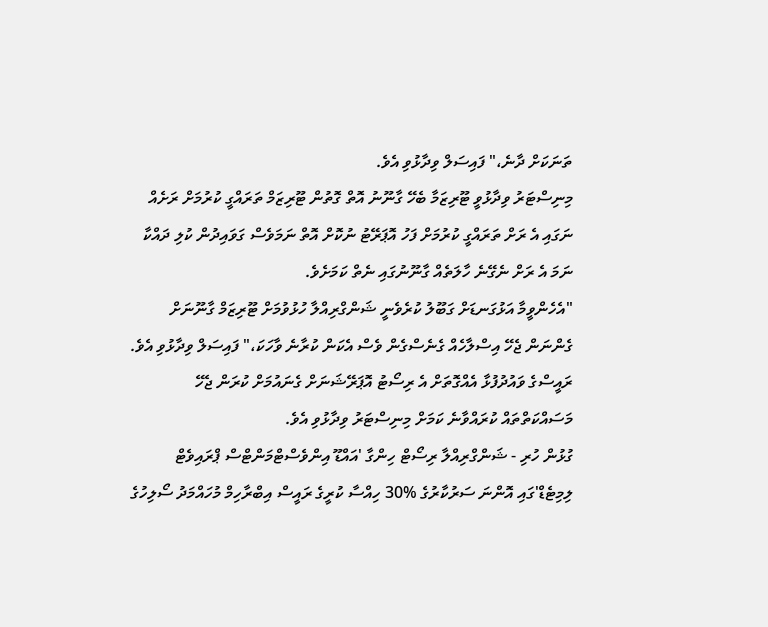ތަނަކަށް ދާނެ،" ފައިސަލް ވިދާޅުވި އެވެ.
މިނިސްޓަރު ވިދާޅުވީ ޓޫރިޒަމާ ބެހޭ ގާނޫނު އޮތް ގޮތުން ޓޫރިޒަމް ތަރައްގީ ކުރުމަށް ރަށެއް ނަގައި އެ ރަށް ތަރައްގީ ކުރުމަށް ފަހު އޮޕަރޭޓު ނުކޮށް އޮތް ނަމަވެސް ގަވައިދުން ކުލި ދައްކާ ނަމަ އެ ރަށް ނެގޭނެ ހާލަތެއް ގާނޫނުގައި ނެތް ކަމަށެވެ.
"އެހެންވީމާ އަޅުގަނޑަށް ގަބޫލު ކުރެވެނީ ޝަންގްރިއްލާ ހުޅުވުމަށް ޓޫރިޒަމް ގާނޫނަށް ގެންނަން ޖެހޭ އިސްލާހެއް ގެނެސްގެން ވެސް އެކަން ކުރާނެ ވާހަކަ،" ފައިސަލް ވިދާޅުވި އެވެ.
ރައީސްގެ ވައުދުފުޅާ އެއްގޮތަށް އެ ރިސޯޓު އޮޕަރޭޝަނަށް ގެނައުމަށް ކުރަން ޖެހޭ މަސައްކަތްތައް ކުރައްވާނެ ކަމަށް މިނިސްޓަރު ވިދާޅުވި އެވެ.
ގުޅުން ހުރި - ޝަންގްރިއްލާ ރިސޯޓް ހިންގާ 'އައްޑޫ އިންވެސްޓްމަންޓްސް ޕްރައިވެޓް ލިމިޓެޑް'ގައި އޮންނަ ސަރުކާރުގެ %30 ހިއްސާ ކުރީގެ ރައީސް އިބްރާހިމް މުހައްމަދު ސޯލިހުގެ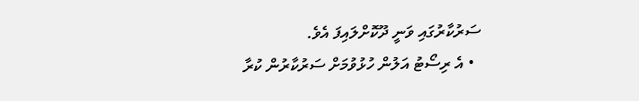ސަރުކާރުގައި ވަނީ ދޫކޮށްލައިފަ އެވެ.
  • އެ ރިސޯޓު އަލުން ހުޅުވުމަށް ސަރުކާރުން ކުރާ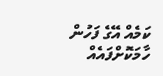ކަމެއް އޭގެ ފަހުން ހާމަކޮށްފައެއް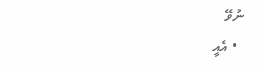ނުވޭ
  • އެއީ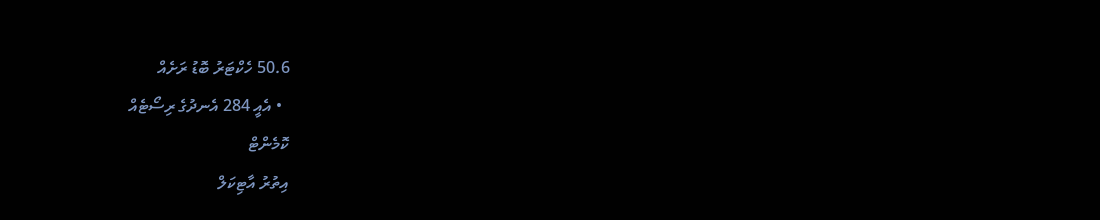50.6 ހެކްޓަރު ބޮޑު ރަށެއް
  • އެއީ 284 އެނދުގެ ރިސޯޓެއް
ކޮމެންޓް
އިތުރު އާޓިކަލް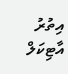އިތުރު އާޓިކަލް